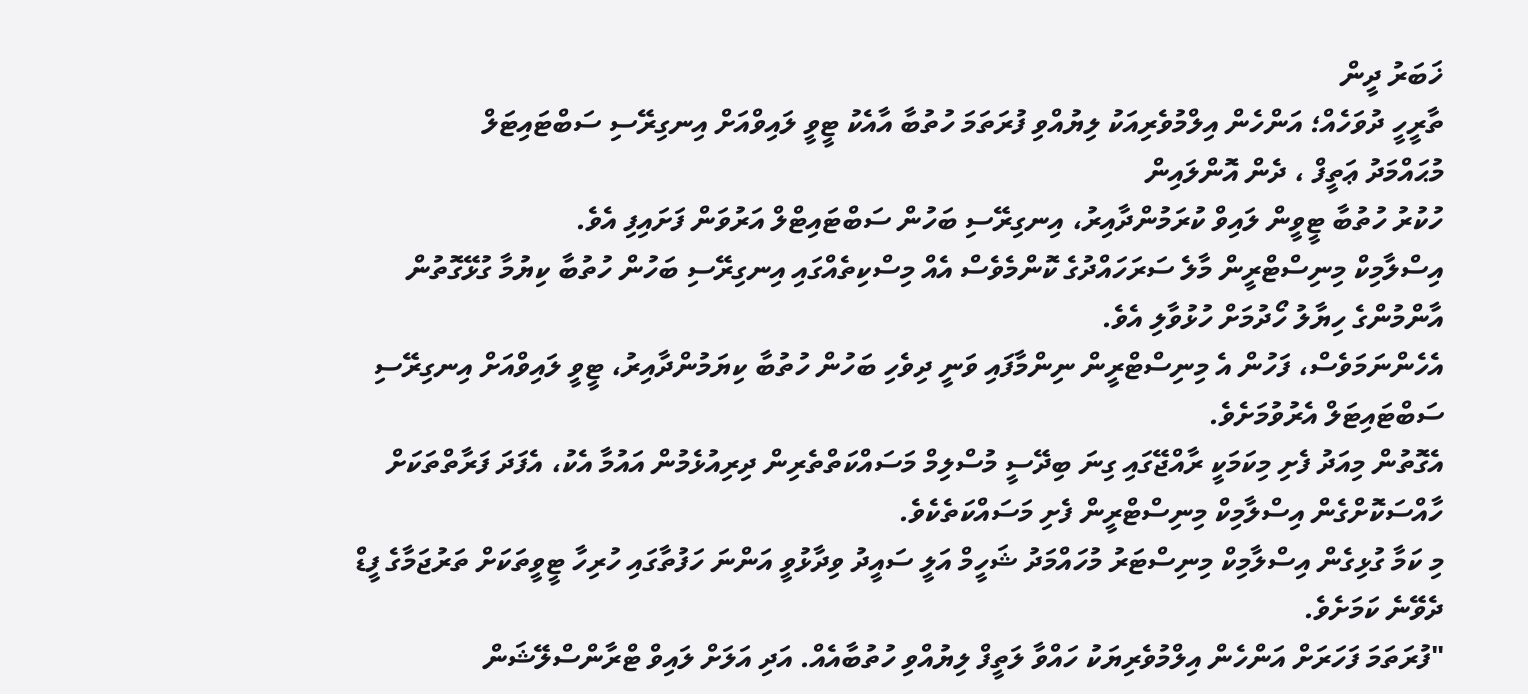ޚަބަރު ދީން
ތާރީހީ ދުވަހެއް؛ އަންހެން އިލްމުވެރިއަކު ލިޔުއްވި ފުރަތަމަ ހުތުބާ އާއެކު ޓީވީ ލައިވްއަށް އިނގިރޭސި ސަބްޓައިޓަލް
މުޙައްމަދު ޢަތީފް ، ދެން އޮންލައިން
ހުކުރު ހުތުބާ ޓީވީން ލައިވް ކުރަމުންދާއިރު، އިނގިރޭސި ބަހުން ސަބްޓައިޓްލް އަރުވަން ފަށައިފި އެވެ.
އިސްލާމިކް މިނިސްޓްރީން މާލެ ސަރަހައްދުގެ ކޮންމެވެސް އެއް މިސްކިތެއްގައި އިނގިރޭސި ބަހުން ހުތުބާ ކިޔުމާ ގުޅޭގޮތުން އާންމުންގެ ހިޔާލު ހޯދުމަށް ހުޅުވާލި އެވެ.
އެހެންނަމަވެސް، ފަހުން އެ މިނިސްޓްރީން ނިންމާފައި ވަނީ ދިވެހި ބަހުން ހުތުބާ ކިޔަމުންދާއިރު، ޓީވީ ލައިވްއަށް އިނގިރޭސި ސަބްޓައިޓަލް އެރުވުމަށެވެ.
އެގޮތުން މިއަދު ފެށި މިކަމަކީ ރާއްޖޭގައި ގިނަ ބިދޭސީ މުސްލިމް މަސައްކަތްތެރިން ދިރިއުޅެމުން އައުމާ އެކު، އެފަދަ ފަރާތްތަކަށް ހާއްސަކޮށްގެން އިސްލާމިކް މިނިސްޓްރީން ފެށި މަސައްކަތެކެވެ.
މި ކަމާ ގުޅިގެން އިސްލާމިކް މިނިސްޓަރު މުހައްމަދު ޝަހީމް އަލީ ސައީދު ވިދާޅުވީ އަންނަ ހަފުތާގައި ހުރިހާ ޓީވީތަކަށް ތަރުޖަމާގެ ފީޑް ދެވޭނެ ކަމަށެވެ.
"ފުރަތަމަ ފަހަރަށް އަންހެން އިލްމުވެރިޔަކު ހައްވާ ލަތީފް ލިޔުއްވި ހުތުބާއެއް. އަދި އަލަށް ލައިވް ޓްރާންސްލޭޝަން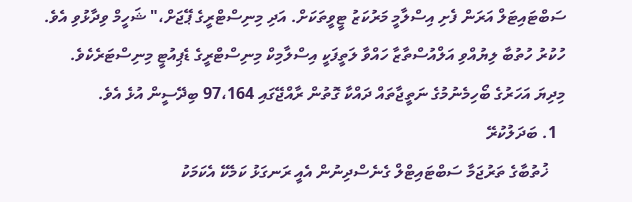ސަބްޓައިޓަލް އަރަން ފެށި އިސްލާމީ މަރުކަޒު ޓީވީތަކަށް. އަދި މިނިސްޓްރީގެ ޕޭޖަށް،" ޝަހީމް ވިދާޅުވި އެވެ.
ހުކުރު ހުތުބާ ލިޔުއްވި އަލްއުސްތާޒާ ހައްވާ ލަތީފަކީ އިސްލާމިކް މިނިސްޓްރީގެ ޑެޕިއުޓީ މިނިސްޓަރެކެވެ.
މިދިޔަ އަހަރުގެ ބޯހިމެނުމުގެ ނަތީޖާތައް ދައްކާ ގޮތުން ރާއްޖޭގައި 97،164 ބިދޭސީން އުޅެ އެވެ.
  1. ބަދަލުކުރޭ
    ޚުތުބާގެ ތަރުޖަމާ ސަބްޓައިޓްލް ގެނެސްދިނުން އެއީ ރަނގަޅު ކަމެކޭ އެކަމަކު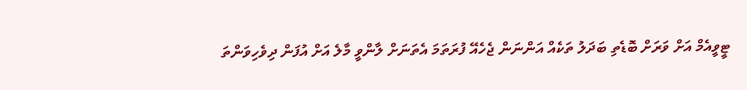ޓީވީއެމް އަށް ވަރަށް ބޮޑެތި ބަދަލު ތަކެއް އަންނަން ޖެހެއޭ ފުރަތަމަ އެތަނަށް ލާންވީ މާލެ އަށް އުފަން ދިވެހިވަންތަ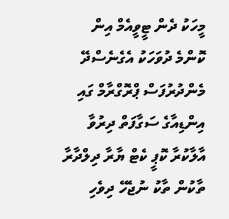މީހަކު ދެން ޓީވީއެމް އިން ކޮންމެ ދުވަހަކު އެގެނެސްދޭ މެންދުރުފަސް ޕްރޮގްރާމް ގައި އިންޑިއާގެ ސަގާފަތް ދިރުވާ އާލާކުރާ ކޮޕީ ކެޓް ޔާރާ ދިލްދާރާ ތާކުން ތާކު ނުޖެހޭ ދިވެހި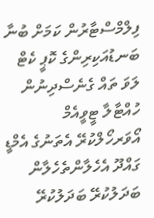ފިލްމްސްޓާރުން ކަމަށް ބުނާ ބަނޑުއަކިރިންގެ ކޮޕީ ކެޓް ލަވަ ތައް ގެނެސްދިނުން ހުއްޓާލާ ޓީވީއެމް އޯވަރހޯލްކުރޭ އެތަނުގެ އެމްޑީ ގައްދޫ އެހެލާންތެހެލާން ބަދަލުކުރޭ ބަދަލުކުރޭ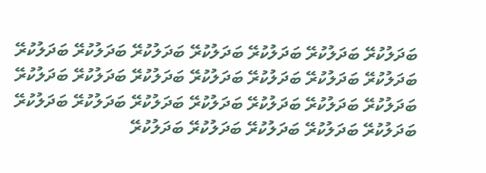ބަދަލުކުރޭ ބަދަލުކުރޭ ބަދަލުކުރޭ ބަދަލުކުރޭ ބަދަލުކުރޭ ބަދަލުކުރޭ ބަދަލުކުރޭ ބަދަލުކުރޭ ބަދަލުކުރޭ ބަދަލުކުރޭ ބަދަލުކުރޭ ބަދަލުކުރޭ ބަދަލުކުރޭ ބަދަލުކުރޭ ބަދަލުކުރޭ ބަދަލުކުރޭ ބަދަލުކުރޭ ބަދަލުކުރޭ ބަދަލުކުރޭ ބަދަލުކުރޭ ބަދަލުކުރޭ ބަދަލުކުރޭ ބަދަލުކުރޭ ބަދަލުކުރޭ ބަދަލުކުރޭ ބަދަލުކުރޭ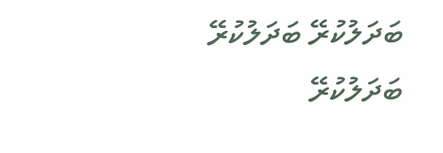ބަދަލުކުރޭ ބަދަލުކުރޭ ބަދަލުކުރޭ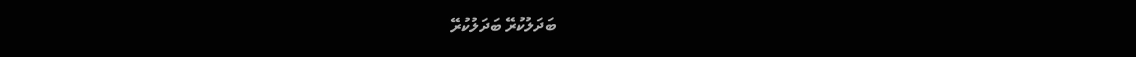ބަދަލުކުރޭ ބަދަލުކުރޭ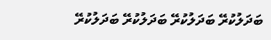ބަދަލުކުރޭ ބަދަލުކުރޭ ބަދަލުކުރޭ ބަދަލުކުރޭ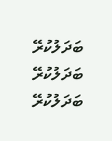ބަދަލުކުރޭ ބަދަލުކުރޭ ބަދަލުކުރޭ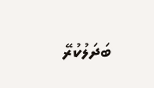ބަދަލުކުރޭ